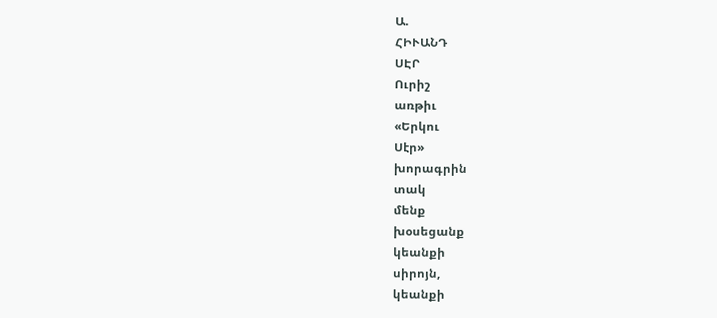Ա.
ՀԻՒԱՆԴ
ՍԷՐ
Ուրիշ
առթիւ
«Երկու
Սէր»
խորագրին
տակ
մենք
խօսեցանք
կեանքի
սիրոյն,
կեանքի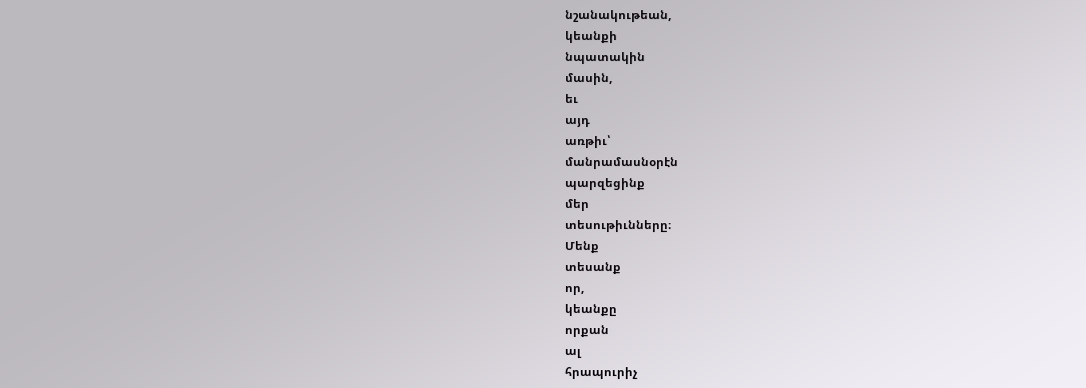նշանակութեան,
կեանքի
նպատակին
մասին,
եւ
այդ
առթիւ՝
մանրամասնօրէն
պարզեցինք
մեր
տեսութիւնները։
Մենք
տեսանք
որ,
կեանքը
որքան
ալ
հրապուրիչ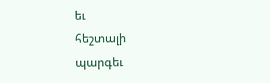եւ
հեշտալի
պարգեւ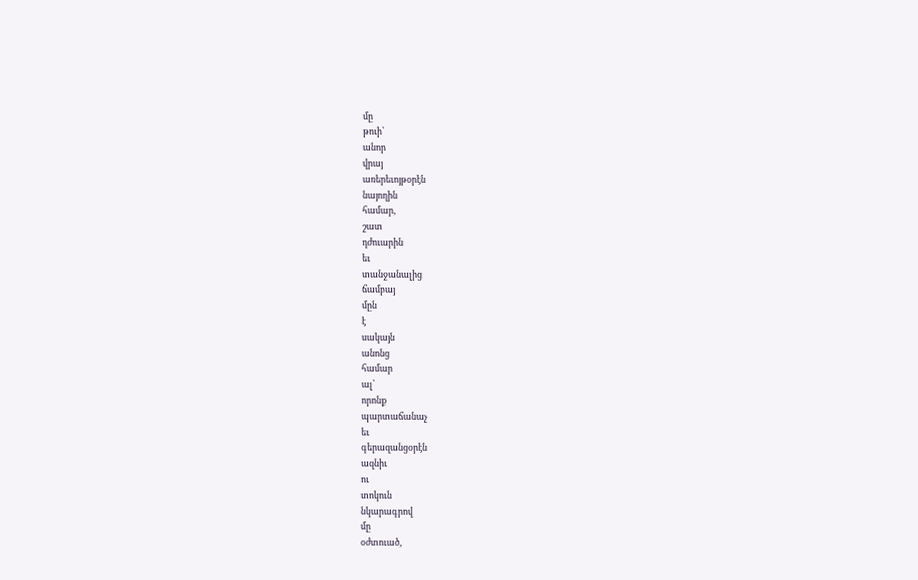մը
թուի՝
անոր
վրայ
առերեւոյթօրէն
նայողին
համար,
շատ
դժուարին
եւ
տանջանալից
ճամբայ
մըն
է
սակայն
անոնց
համար
ալ՝
որոնք
պարտաճանաչ
եւ
գերազանցօրէն
ազնիւ
ու
տոկուն
նկարագրով
մը
օժտուած,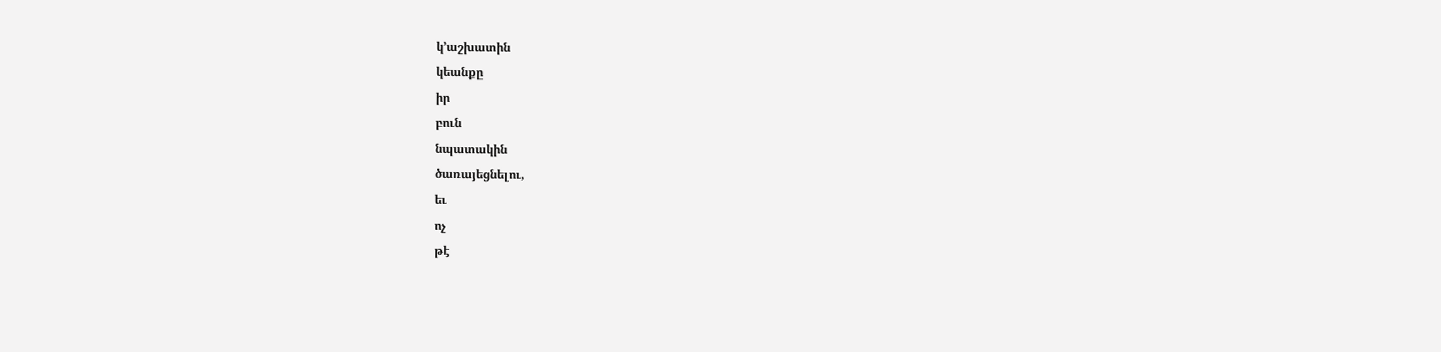կ՚աշխատին
կեանքը
իր
բուն
նպատակին
ծառայեցնելու,
եւ
ոչ
թէ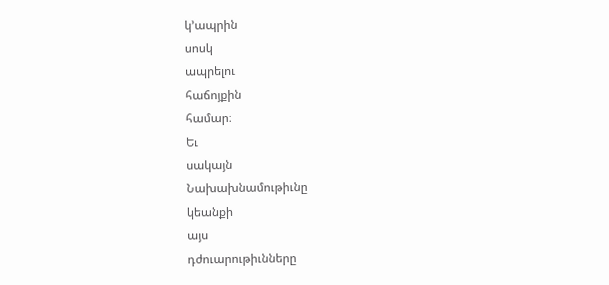կ՚ապրին
սոսկ
ապրելու
հաճոյքին
համար։
Եւ
սակայն
Նախախնամութիւնը
կեանքի
այս
դժուարութիւնները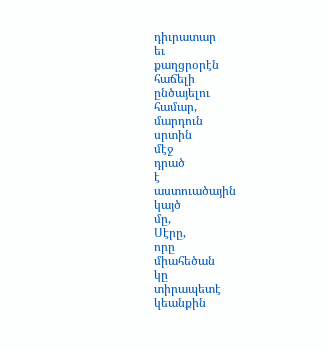դիւրատար
եւ
քաղցրօրէն
հաճելի
ընծայելու
համար,
մարդուն
սրտին
մէջ
դրած
է
աստուածային
կայծ
մը,
Սէրը,
որը
միահեծան
կը
տիրապետէ
կեանքին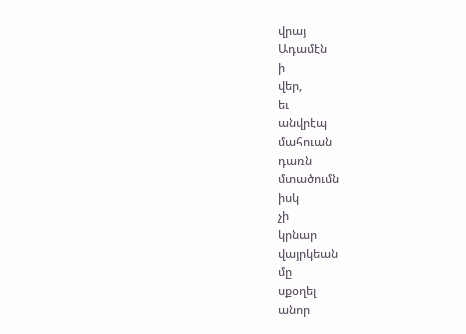վրայ
Ադամէն
ի
վեր,
եւ
անվրէպ
մահուան
դառն
մտածումն
իսկ
չի
կրնար
վայրկեան
մը
սքօղել
անոր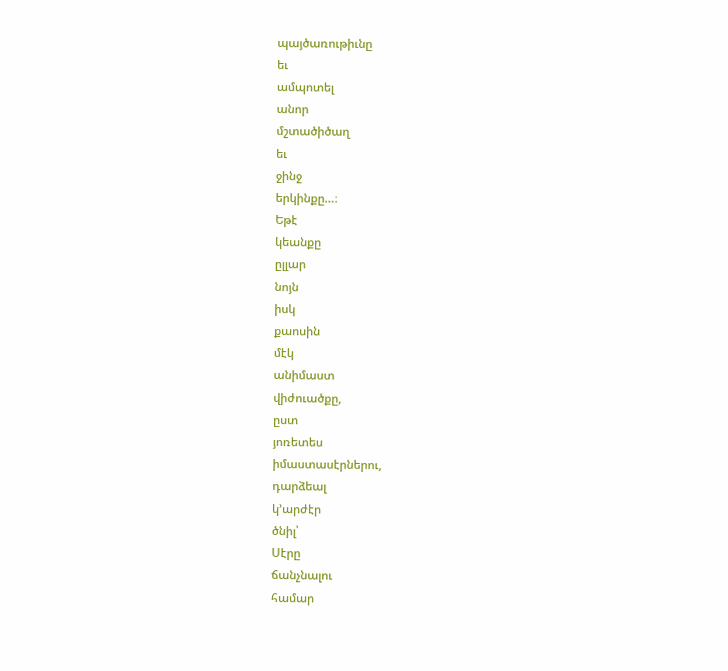պայծառութիւնը
եւ
ամպոտել
անոր
մշտածիծաղ
եւ
ջինջ
երկինքը…։
Եթէ
կեանքը
ըլլար
նոյն
իսկ
քաոսին
մէկ
անիմաստ
վիժուածքը,
ըստ
յոռետես
իմաստասէրներու,
դարձեալ
կ՚արժէր
ծնիլ՝
Սէրը
ճանչնալու
համար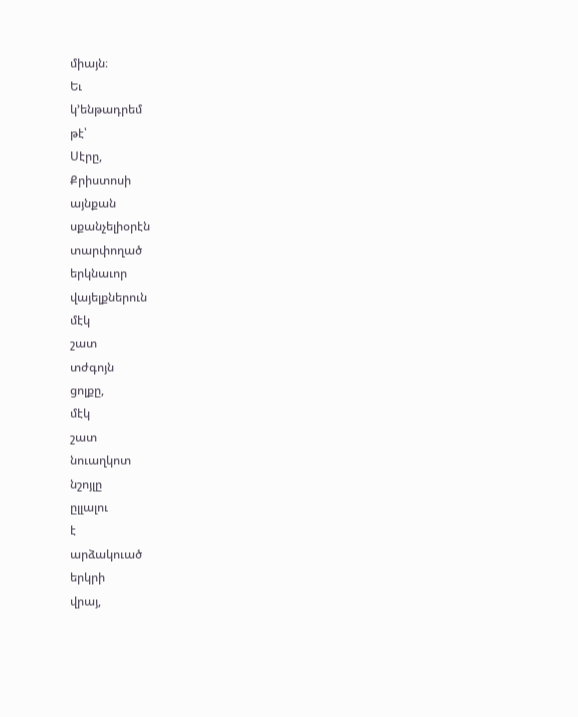միայն։
Եւ
կ՚ենթադրեմ
թէ՝
Սէրը,
Քրիստոսի
այնքան
սքանչելիօրէն
տարփողած
երկնաւոր
վայելքներուն
մէկ
շատ
տժգոյն
ցոլքը,
մէկ
շատ
նուաղկոտ
նշոյլը
ըլլալու
է
արձակուած
երկրի
վրայ,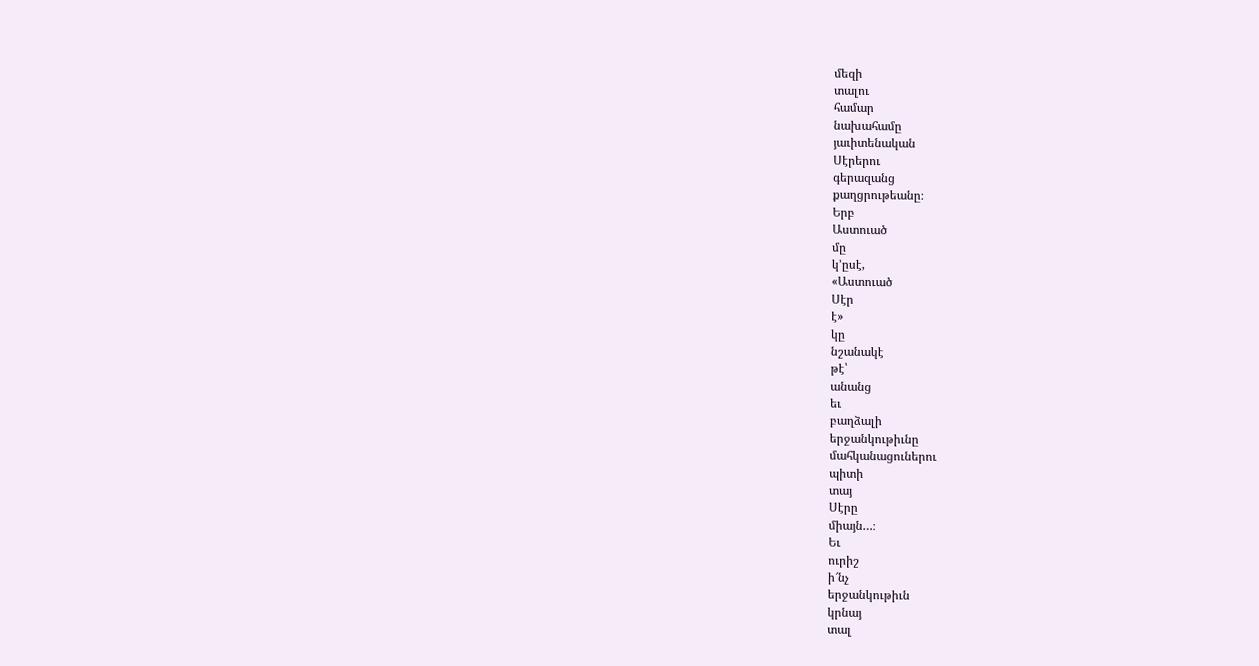մեզի
տալու
համար
նախահամը
յաւիտենական
Սէրերու
գերազանց
քաղցրութեանը։
Երբ
Աստուած
մը
կ՚ըսէ,
«Աստուած
Սէր
է»
կը
նշանակէ
թէ՝
անանց
եւ
բաղձալի
երջանկութիւնը
մահկանացուներու
պիտի
տայ
Սէրը
միայն…։
Եւ
ուրիշ
ի՜նչ
երջանկութիւն
կրնայ
տալ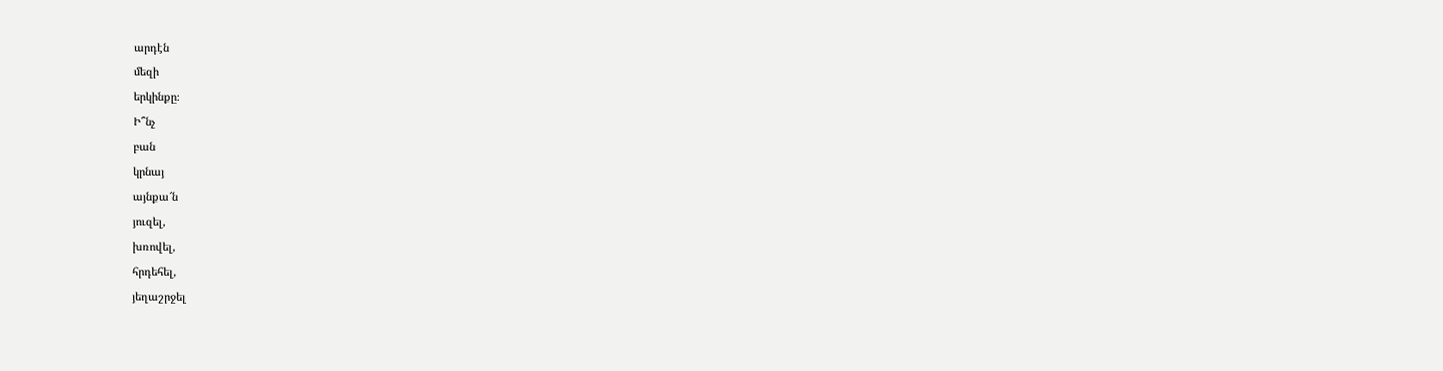արդէն
մեզի
երկինքը։
Ի՞նչ
բան
կրնայ
այնքա՜ն
յուզել,
խռովել,
հրդեհել,
յեղաշրջել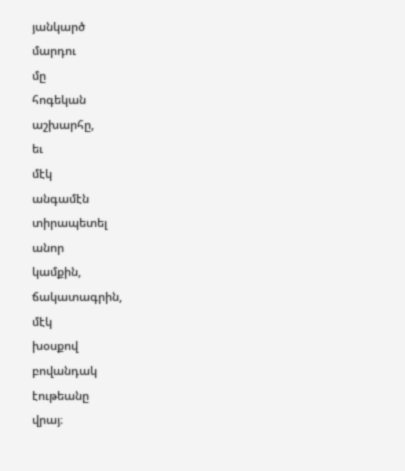յանկարծ
մարդու
մը
հոգեկան
աշխարհը,
եւ
մէկ
անգամէն
տիրապետել
անոր
կամքին,
ճակատագրին,
մէկ
խօսքով
բովանդակ
էութեանը
վրայ։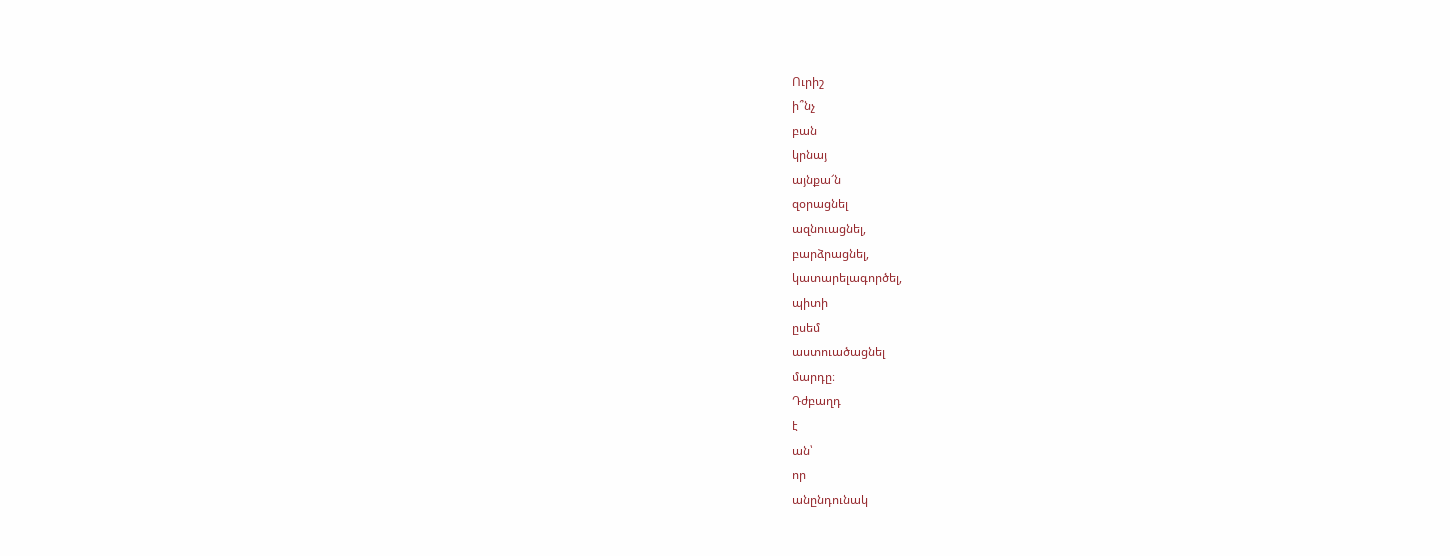Ուրիշ
ի՞նչ
բան
կրնայ
այնքա՜ն
զօրացնել
ազնուացնել,
բարձրացնել,
կատարելագործել,
պիտի
ըսեմ
աստուածացնել
մարդը։
Դժբաղդ
է
ան՝
որ
անընդունակ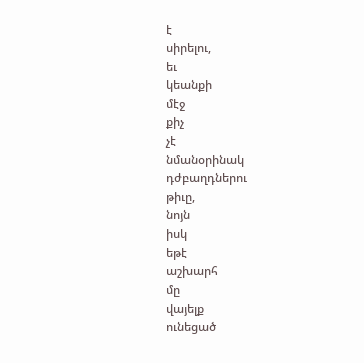է
սիրելու,
եւ
կեանքի
մէջ
քիչ
չէ
նմանօրինակ
դժբաղդներու
թիւը,
նոյն
իսկ
եթէ
աշխարհ
մը
վայելք
ունեցած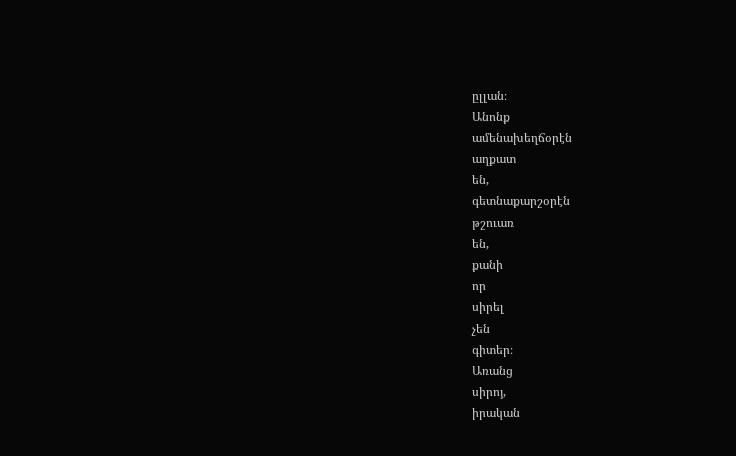ըլլան։
Անոնք
ամենախեղճօրէն
աղքատ
են,
գետնաքարշօրէն
թշուառ
են,
քանի
որ
սիրել
չեն
գիտեր։
Առանց
սիրոյ,
իրական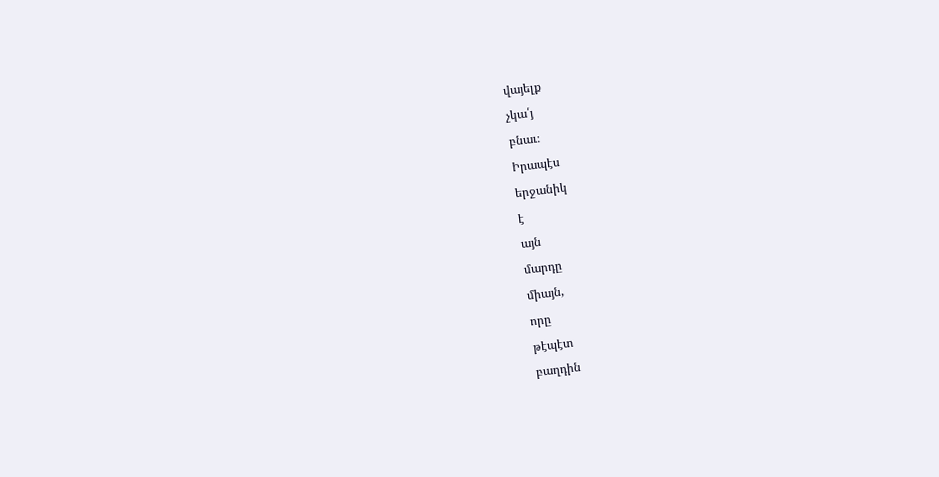վայելք
չկա՛յ
բնաւ։
Իրապէս
երջանիկ
է
այն
մարդը
միայն,
որը
թէպէտ
բաղդին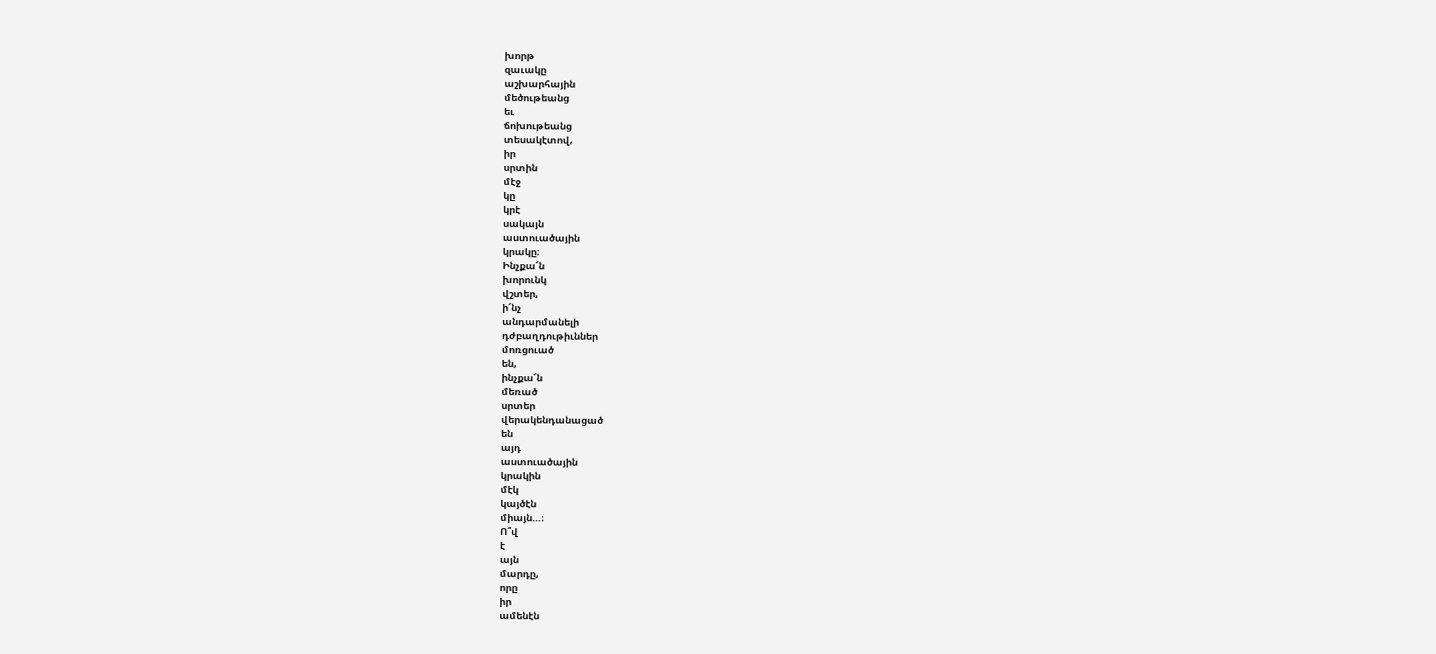խորթ
զաւակը
աշխարհային
մեծութեանց
եւ
ճոխութեանց
տեսակէտով,
իր
սրտին
մէջ
կը
կրէ
սակայն
աստուածային
կրակը։
Ինչքա՜ն
խորունկ
վշտեր,
ի՜նչ
անդարմանելի
դժբաղդութիւններ
մոռցուած
են,
ինչքա՜ն
մեռած
սրտեր
վերակենդանացած
են
այդ
աստուածային
կրակին
մէկ
կայծէն
միայն…։
Ո՞վ
է
այն
մարդը,
որը
իր
ամենէն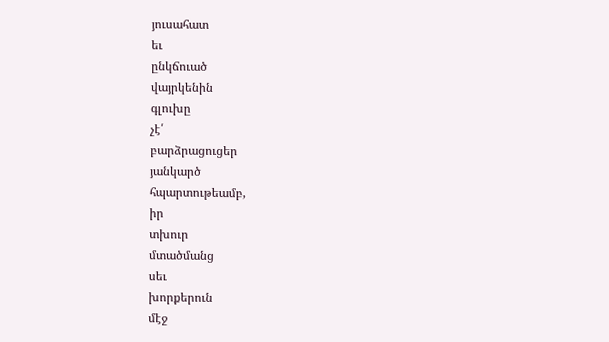յուսահատ
եւ
ընկճուած
վայրկենին
գլուխը
չէ՛
բարձրացուցեր
յանկարծ
հպարտութեամբ,
իր
տխուր
մտածմանց
սեւ
խորքերուն
մէջ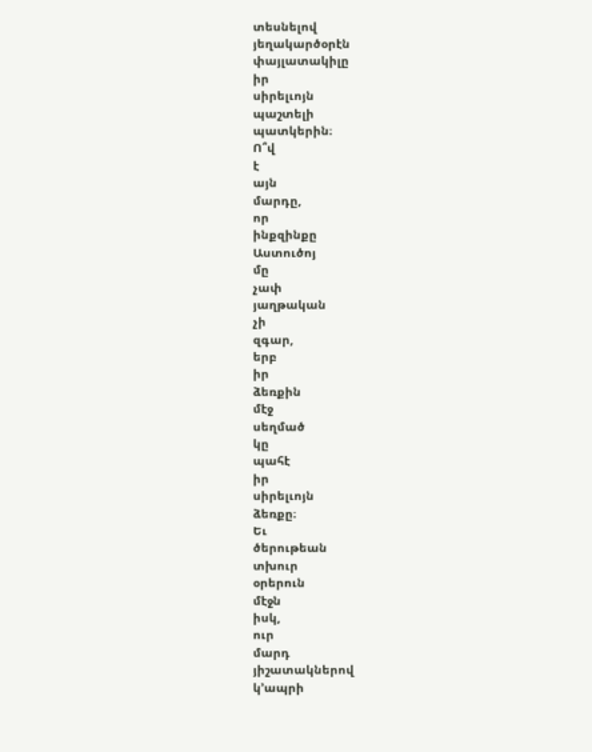տեսնելով
յեղակարծօրէն
փայլատակիլը
իր
սիրելւոյն
պաշտելի
պատկերին։
Ո՞վ
է
այն
մարդը,
որ
ինքզինքը
Աստուծոյ
մը
չափ
յաղթական
չի
զգար,
երբ
իր
ձեռքին
մէջ
սեղմած
կը
պահէ
իր
սիրելւոյն
ձեռքը։
Եւ
ծերութեան
տխուր
օրերուն
մէջն
իսկ,
ուր
մարդ
յիշատակներով
կ՚ապրի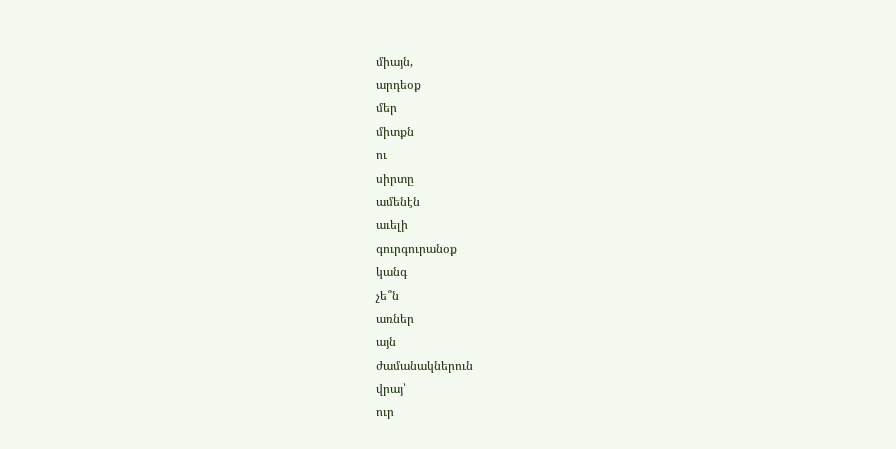միայն,
արդեօք
մեր
միտքն
ու
սիրտը
ամենէն
աւելի
գուրգուրանօք
կանգ
չե՞ն
առներ
այն
ժամանակներուն
վրայ՝
ուր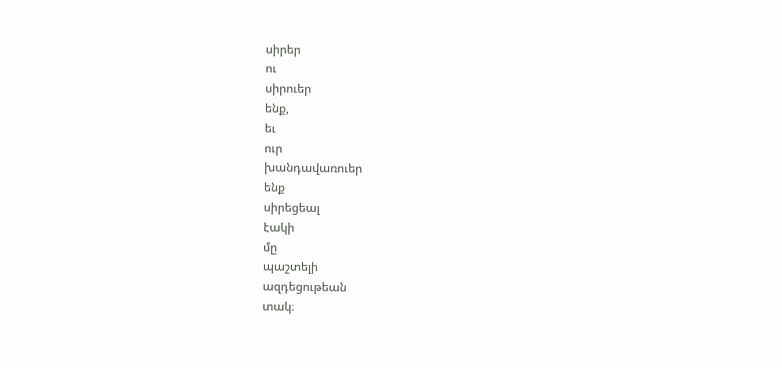սիրեր
ու
սիրուեր
ենք,
եւ
ուր
խանդավառուեր
ենք
սիրեցեալ
էակի
մը
պաշտելի
ազդեցութեան
տակ։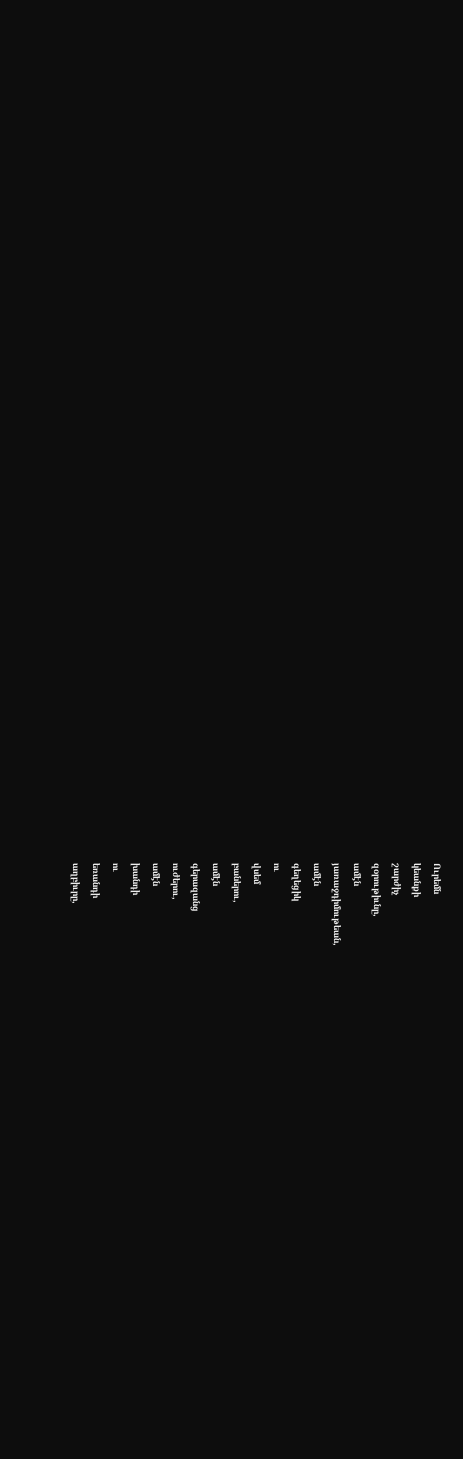Ուրեմն
կեանքի
շարժիչ
զօրութիւնը,
ամէն
յառաջդիմութեան,
ամէն
գեղեցիկ
ու
վսեմ
բաներու,
ամէն
գերազանց
ուժերու,
ամէն
խանդի
ու
եռանդի
աղբիւրը,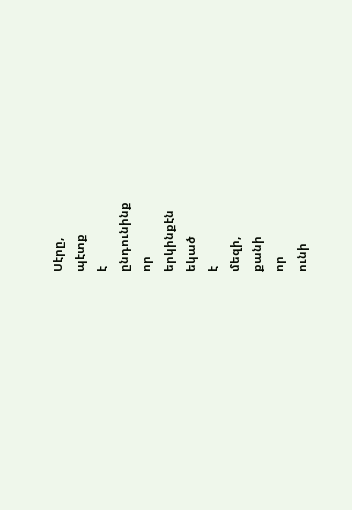Սէրը,
պէտք
է
ընդունինք
որ
երկինքէն
եկած
է
մեզի,
քանի
որ
ունի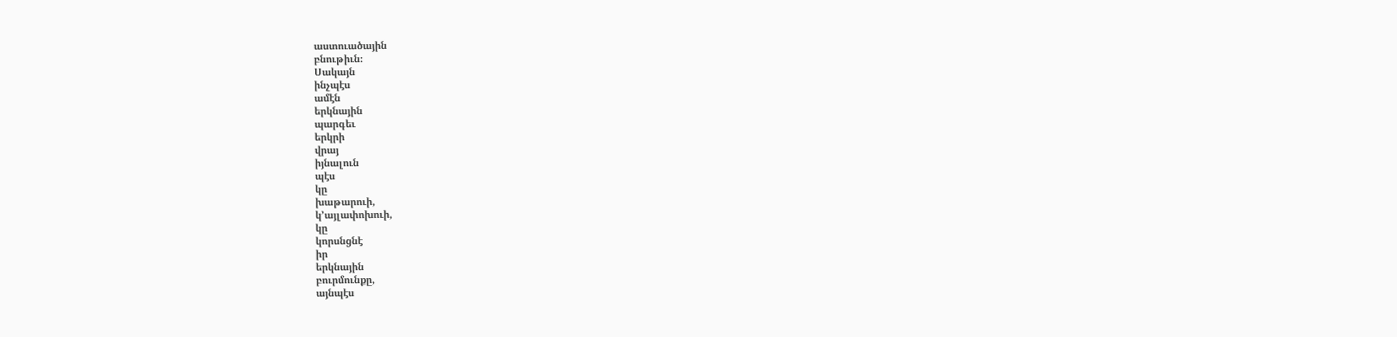աստուածային
բնութիւն։
Սակայն
ինչպէս
ամէն
երկնային
պարգեւ
երկրի
վրայ
իյնալուն
պէս
կը
խաթարուի,
կ’այլափոխուի,
կը
կորսնցնէ
իր
երկնային
բուրմունքը,
այնպէս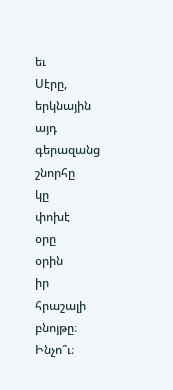եւ
Սէրը,
երկնային
այդ
գերազանց
շնորհը
կը
փոխէ
օրը
օրին
իր
հրաշալի
բնոյթը։
Ինչո՞ւ։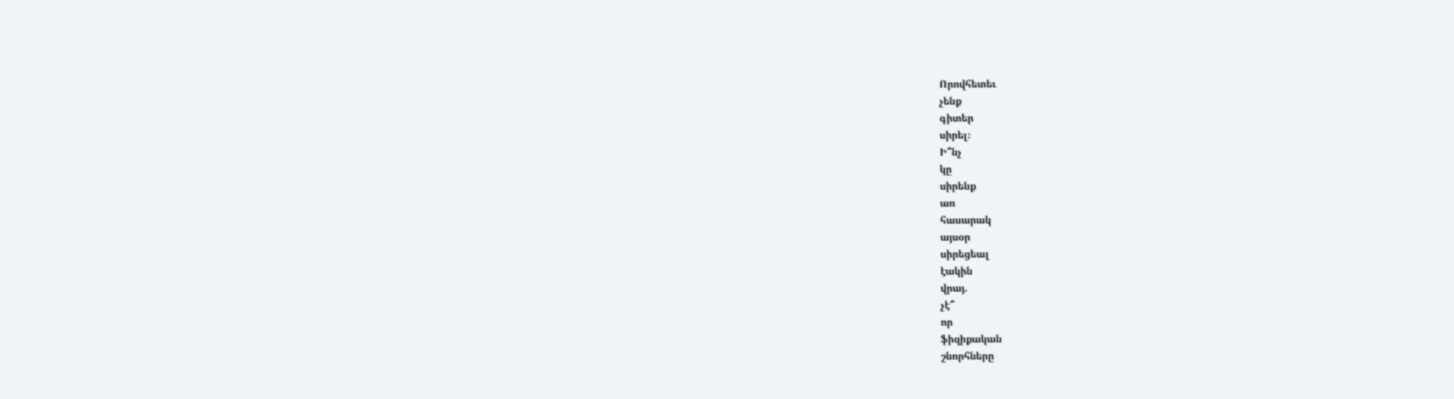Որովհետեւ
չենք
գիտեր
սիրել։
Ի՞նչ
կը
սիրենք
առ
հասարակ
այսօր
սիրեցեալ
էակին
վրայ.
չէ՞
որ
ֆիզիքական
շնորհները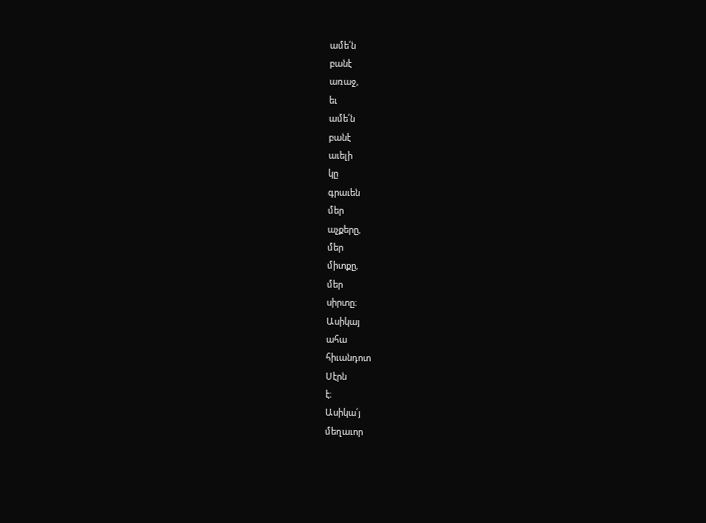ամե՛ն
բանէ
առաջ,
եւ
ամե՛ն
բանէ
աւելի
կը
գրաւեն
մեր
աչքերը,
մեր
միտքը,
մեր
սիրտը։
Ասիկայ
ահա
հիւանդոտ
Սէրն
է։
Ասիկա՛յ
մեղաւոր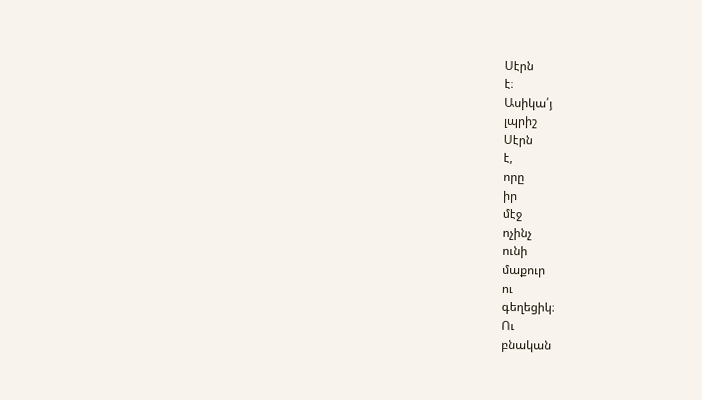Սէրն
է։
Ասիկա՛յ
լպրիշ
Սէրն
է,
որը
իր
մէջ
ոչինչ
ունի
մաքուր
ու
գեղեցիկ։
Ու
բնական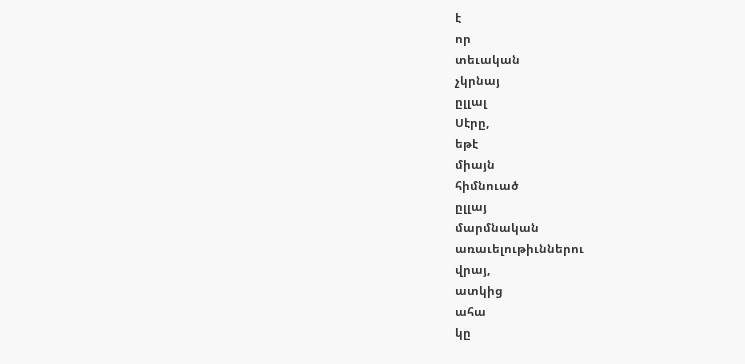է
որ
տեւական
չկրնայ
ըլլալ
Սէրը,
եթէ
միայն
հիմնուած
ըլլայ
մարմնական
առաւելութիւններու
վրայ,
ատկից
ահա
կը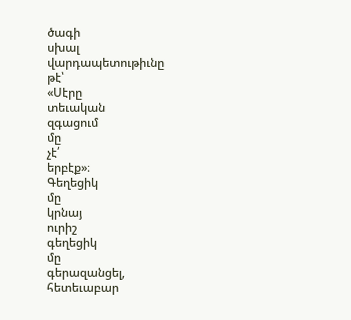ծագի
սխալ
վարդապետութիւնը
թէ՝
«Սէրը
տեւական
զգացում
մը
չէ՛
երբէք»։
Գեղեցիկ
մը
կրնայ
ուրիշ
գեղեցիկ
մը
գերազանցել,
հետեւաբար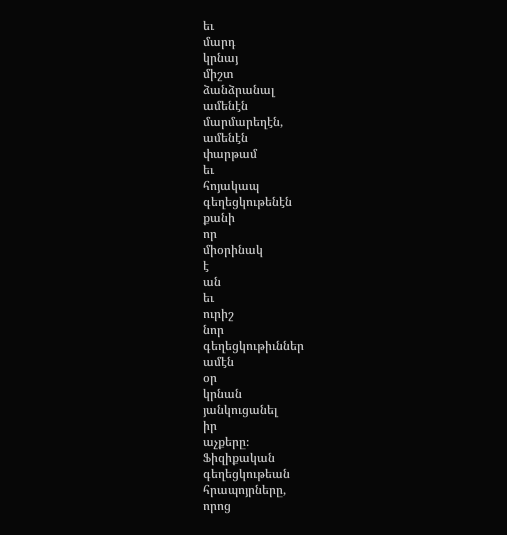եւ
մարդ
կրնայ
միշտ
ձանձրանալ
ամենէն
մարմարեղէն,
ամենէն
փարթամ
եւ
հոյակապ
գեղեցկութենէն
քանի
որ
միօրինակ
է
ան
եւ
ուրիշ
նոր
գեղեցկութիւններ
ամէն
օր
կրնան
յանկուցանել
իր
աչքերը։
Ֆիզիքական
գեղեցկութեան
հրապոյրները,
որոց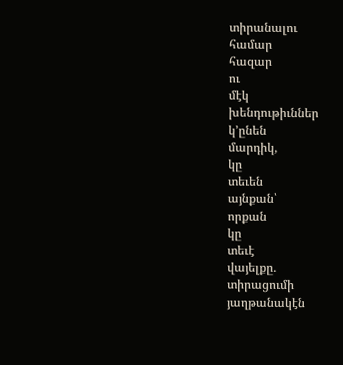տիրանալու
համար
հազար
ու
մէկ
խենդութիւններ
կ՚ընեն
մարդիկ,
կը
տեւեն
այնքան՝
որքան
կը
տեւէ
վայելքը.
տիրացումի
յաղթանակէն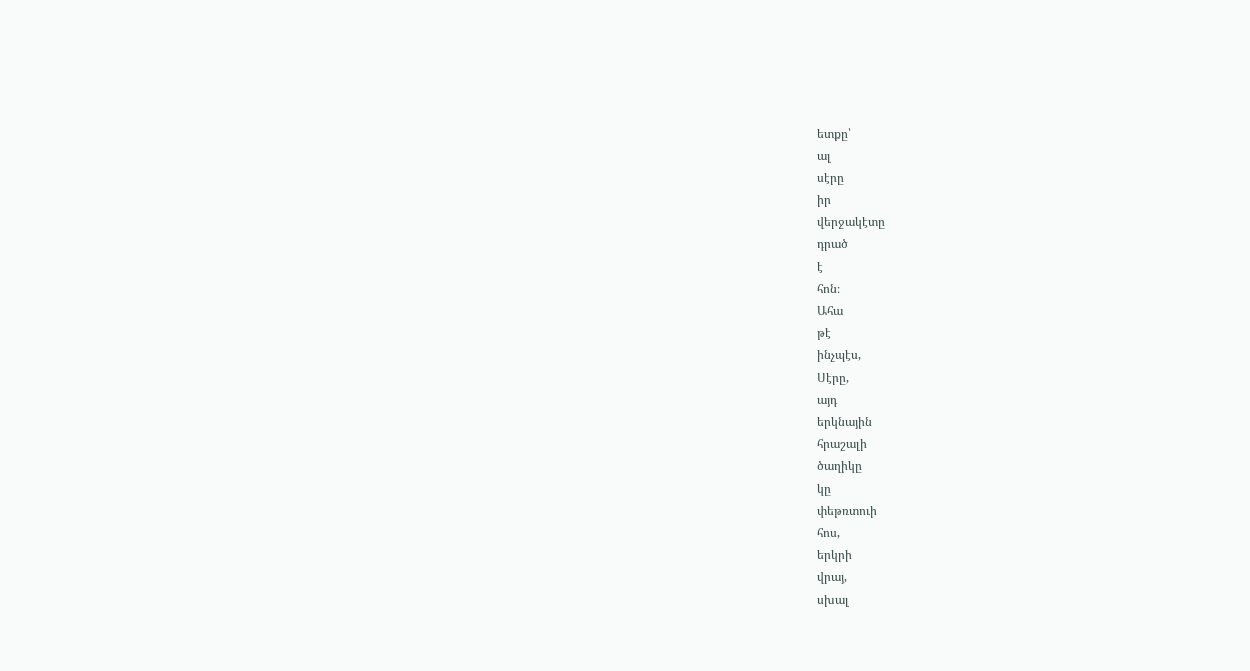ետքը՝
ալ
սէրը
իր
վերջակէտը
դրած
է
հոն։
Ահա
թէ
ինչպէս,
Սէրը,
այդ
երկնային
հրաշալի
ծաղիկը
կը
փեթռտուի
հոս,
երկրի
վրայ,
սխալ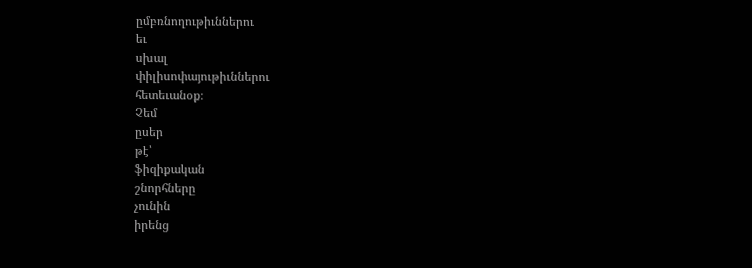ըմբռնողութիւններու
եւ
սխալ
փիլիսոփայութիւններու
հետեւանօք։
Չեմ
ըսեր
թէ՝
ֆիզիքական
շնորհները
չունին
իրենց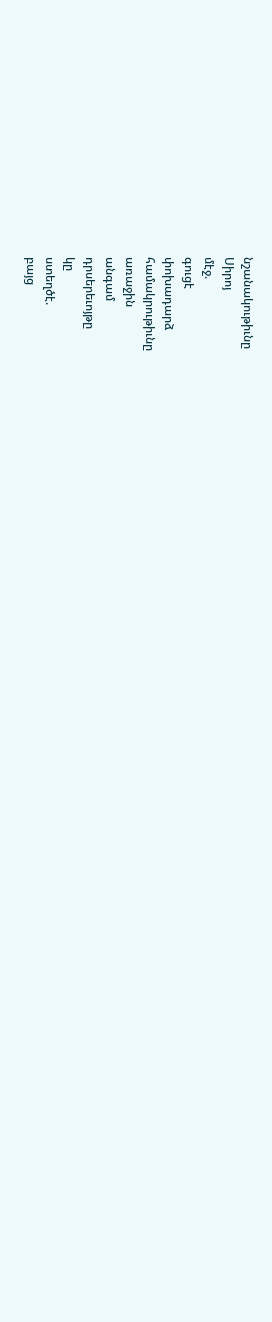նշանակութիւնը
Սիրոյ
մէջ.
գուցէ
փոխադարձ
համակրութիւնը
առաջին
անգամ
դրսերեւոյթը
կը
ստեղծէ.
բայց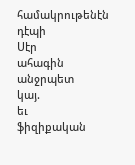համակրութենէն
դէպի
Սէր
ահագին
անջրպետ
կայ.
եւ
ֆիզիքական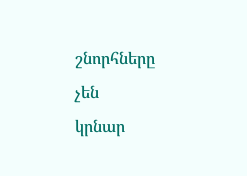շնորհները
չեն
կրնար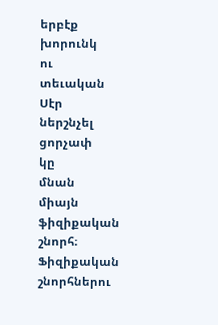երբէք
խորունկ
ու
տեւական
Սէր
ներշնչել
ցորչափ
կը
մնան
միայն
ֆիզիքական
շնորհ։
Ֆիզիքական
շնորհներու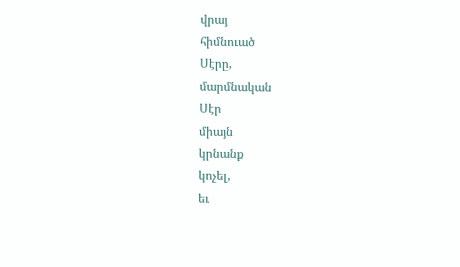վրայ
հիմնուած
Սէրը,
մարմնական
Սէր
միայն
կրնանք
կոչել,
եւ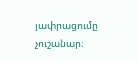յափրացումը
չուշանար։